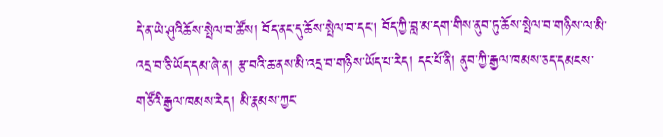དེ་ན་ཡེ་ཤུའིཆོས་སྤེལ་བ་ཚོས། བོད་ནང་དུ་ཆོས་སྤེལ་བ་དང། བོད་ཀྱི་བླ་མ་དག་གིས་ནུབ་ཏུ་ཆོས་སྤེལ་བ་གཉིས་ལ་མི་འདྲ་བ་ཅི་ཡོད་དམ་ཞེ་ན། རྩ་བའི་ཆ་ནས་མི་འདྲ་བ་གཉིས་ཡོད་པ་རེད། དང་པོ་ནི། ནུབ་ཀྱི་རྒྱལ་ཁམས་ཅད་དམངས་གཙོའི་རྒྱལ་ཁམས་རེད། མི་རྣམས་ཀྱང་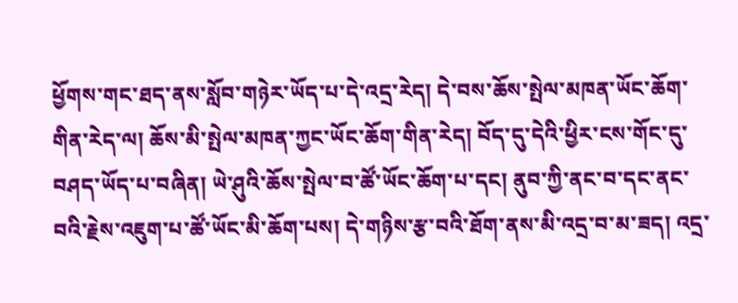ཕྱོགས་གང་ཐད་ནས་སློབ་གཉེར་ཡོད་པ་དེ་འདྲ་རེད། དེ་བས་ཆོས་སྤེལ་མཁན་ཡོང་ཆོག་གིན་རེད་ལ། ཆོས་མི་སྤེལ་མཁན་ཀྱང་ཡོང་ཆོག་གིན་རེད། བོད་དུ་དེའི་ཕྱིར་ངས་གོང་དུ་བཤད་ཡོད་པ་བཞིན། ཡེ་ཤུའི་ཆོས་སྤེལ་བ་ཚོ་ཡོང་ཆོག་པ་དང། ནུབ་ཀྱི་ནང་བ་དང་ནང་བའི་རྗེས་འཇུག་པ་ཚོ་ཡོང་མི་ཆོག་པས། དེ་གཉིས་རྩ་བའི་ཐོག་ནས་མི་འདྲ་བ་མ་ཟད། འདྲ་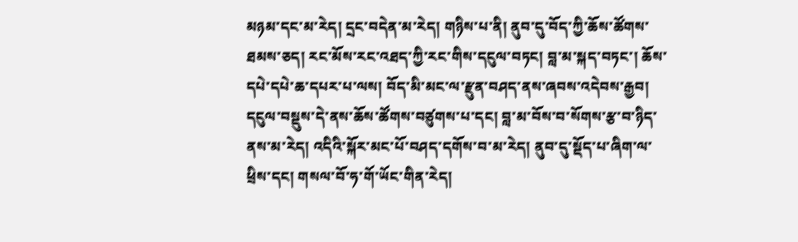མཉམ་དང་མ་རེད། དྲང་བདེན་མ་རེད། གཉིས་པ་ནི། ནུབ་དུ་བོད་ཀྱི་ཆོས་ཚོགས་ཐམས་ཅད། རང་མོས་རང་འཐད་ཀྱི་རང་གིས་དངུལ་བཏང། བླ་མ་སྐད་བཏང་། ཆོས་དཔེ་དཔེ་ཆ་དཔར་པ་ལས། བོད་མི་མང་ལ་རྫུན་བཤད་ནས་ཞབས་འདེབས་རྒྱབ། དངུལ་བསྡུས་དེ་ནས་ཆོས་ཚོགས་བཙུགས་པ་དང། བླ་མ་བོས་བ་སོགས་རྩ་བ་ཉིད་ནས་མ་རེད། འདིའི་སྐོར་མང་པོ་བཤད་དགོས་བ་མ་རེད། ནུབ་དུ་སྡོད་པ་ཞིག་ལ་ཕྲིས་དང། གསལ་བོ་ཧ་གོ་ཡོང་གིན་རེད།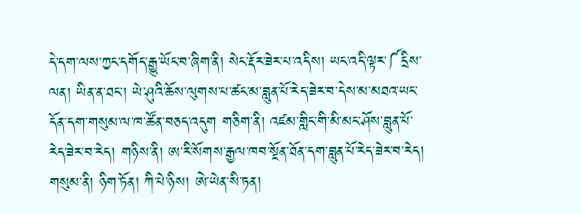དེ་དག་ལས་ཀྱང་དགོད་རྒྱུ་ཡོང་བ་ཞིག་ནི། སེང་རྡོར་ཟེར་པ་འདིས། ཡང་འདི་ལྟར་༼དྲིས་ལན། ཡིན་ན་ཐང་། ཡེ་ཤུའི་ཆོས་ལུགས་པ་ཚང་མ་བླུན་པོ་རེད་ཟེར་བ་དེས་མ་མཐའ་ཡང་དོན་དག་གསུམ་ལ་ཁ་ཚོན་བཅད་འདུག གཅིག་ནི། འཛམ་གླིང་གི་མི་མང་ཤོས་བླུན་པོ་རེད་ཟེར་བ་རེད། གཉིས་ནི། ཨ་རི་སོགས་རྒྱལ་ཁབ་སྔོན་ཐོན་དག་བླུན་པོ་རེད་ཟེར་བ་རེད། གསུམ་ནི། ཉིག་ཏོན། ཀི་པེ་ཉིས། ཨེ་ཡེན་སི་ཏན།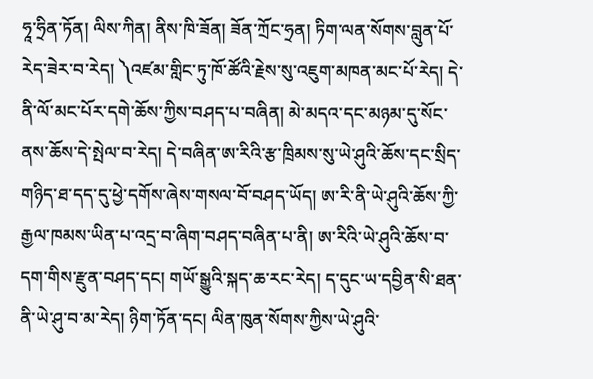ཧཱ་ཧྲིན་ཏོན། ལིས་ཀིན། ནིས་ཁི་ཟོན། ཟོན་ཀྲོང་ཧྲན། ཏིག་ལན་སོགས་བླུན་པོ་རེད་ཟེར་བ་རེད། ༽འཛམ་གླིང་ཏུ་ཁོ་ཚོའི་རྗེས་སུ་འཇུག་མཁན་མང་པོ་རེད། དེ་ནི་ལོ་མང་པོར་དགེ་ཆོས་ཀྱིས་བཤད་པ་བཞིན། མེ་མདའ་དང་མཉམ་དུ་སོང་ནས་ཆོས་དེ་སྤེལ་བ་རེད། དེ་བཞིན་ཨ་རིའི་རྩ་ཁྲིམས་སུ་ཡེ་ཤུའི་ཆོས་དང་སྲིད་གཉིད་ཐ་དད་དུ་ཕྱེ་དགོས་ཞེས་གསལ་བོ་བཤད་ཡོད། ཨ་རི་ནི་ཡེ་ཤུའི་ཆོས་ཀྱི་རྒྱལ་ཁམས་ཡིན་པ་འདྲ་བ་ཞིག་བཤད་བཞིན་པ་ནི། ཨ་རིའི་ཡེ་ཤུའི་ཆོས་བ་དག་གིས་རྫུན་བཤད་དང། གཡོ་སྒྱུའི་སྐད་ཆ་རང་རེད། ད་དུང་ཡ་དབྱིན་སི་ཐན་ནི་ཡེ་ཤུ་བ་མ་རེད། ཉིག་ཏོན་དང། ལིན་ཁུན་སོགས་ཀྱིས་ཡེ་ཤུའི་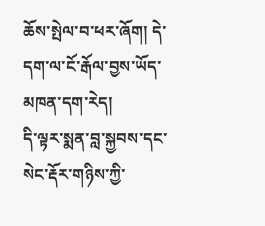ཆོས་སྤེལ་བ་ཕར་ཞོག། དེ་དག་ལ་ངོ་རྒོལ་བྱས་ཡོད་མཁན་དག་རེད།
དི་ལྟར་སྨན་བླ་སྐྱབས་དང་སེང་རྡོར་གཉིས་ཀྱི་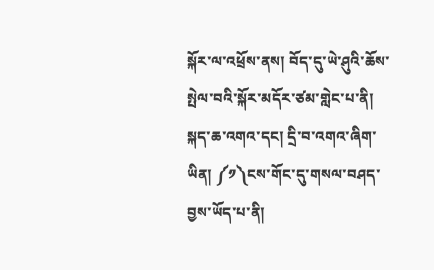སྐོར་ལ་འཕྲོས་ནས། བོད་དུ་ཡེ་ཤུའི་ཆོས་སྤེལ་བའི་སྐོར་མདོར་ཙམ་གླེང་པ་ནི། སྐད་ཆ་འགའ་དང། དྲི་བ་འགའ་ཞིག་ཡིན། ༼༡༽ངས་གོང་དུ་གསལ་བཤད་བྱས་ཡོད་པ་ནི།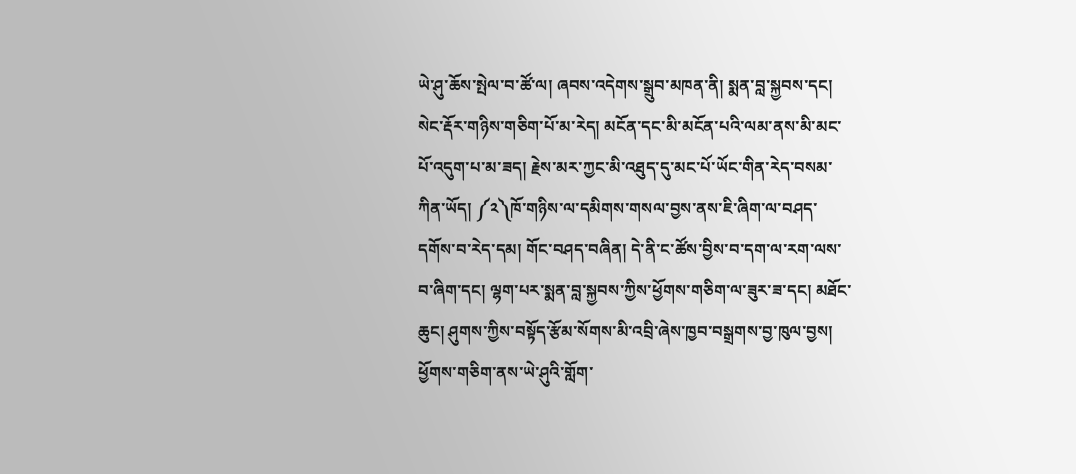ཡེ་ཤུ་ཆོས་སྤེལ་བ་ཚོ་ལ། ཞབས་འདེགས་སྒྲུབ་མཁན་ནི། སྨན་བླ་སྐྱབས་དང། སེང་རྡོར་གཉིས་གཅིག་པོ་མ་རེད། མངོན་དང་མི་མངོན་པའི་ལམ་ནས་མི་མང་པོ་འདུག་པ་མ་ཟད། རྗེས་མར་ཀྱང་མི་འཐུད་དུ་མང་པོ་ཡོང་གིན་རེད་བསམ་ཀིན་ཡོད། ༼༢༽ཁོ་གཉིས་ལ་དམིགས་གསལ་བྱས་ནས་ཇི་ཞིག་ལ་བཤད་དགོས་བ་རེད་དམ། གོང་བཤད་བཞིན། དེ་ནི་ང་ཚོས་བྱིས་བ་དག་ལ་རག་ལས་བ་ཞིག་དང། ལྷག་པར་སྨན་བླ་སྐྱབས་ཀྱིས་ཕྱོགས་གཅིག་ལ་ཟུར་ཟ་དང། མཐོང་ཆུང། ཤུགས་ཀྱིས་བསྟོད་རྩོམ་སོགས་མི་འབྲི་ཞེས་ཁྱབ་བསྒྲགས་བྱ་ཁུལ་བྱས། ཕྱོགས་གཅིག་ནས་ཡེ་ཤུའི་གློག་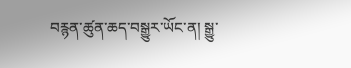བརྙན་ཚུན་ཆད་བསྒྱུར་ཡོང་ན། སྒྱུ་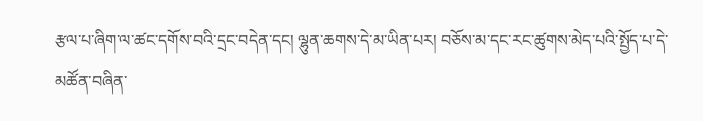རྩལ་པ་ཞིག་ལ་ཚང་དགོས་བའི་དྲང་བདེན་དང། ལྷུན་ཆགས་དེ་མ་ཡིན་པར། བཅོས་མ་དང་རང་ཚུགས་མེད་པའི་སྤྱོད་པ་དེ་མཚོན་བཞིན་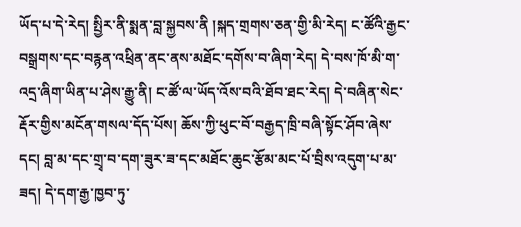ཡོད་པ་དེ་རེད། སྤྱིར་ནི་སྨན་བླ་སྐྱབས་ནི །སྐད་གྲགས་ཅན་གྱི་མི་རེད། ང་ཚོའི་རྒྱང་བསྒྲགས་དང་བརྙན་འཕྲིན་ནང་ནས་མཐོང་དགོས་བ་ཞིག་རེད། དེ་བས་ཁོ་མི་ག་འདྲ་ཞིག་ཡིན་པ་ཤེས་རྒྱུ་ནི། ང་ཚོ་ལ་ཡོད་འོས་བའི་ཐོབ་ཐང་རེད། དེ་བཞིན་སེང་རྡོར་གྱིས་མངོན་གསལ་དོད་པོས། ཆོས་ཀྱི་ཕུང་བོ་བརྒྱད་ཁྲི་བཞི་སྟོང་ཤོབ་ཞེས་དང། བླ་མ་དང་གྲྭ་བ་དག་ཟུར་ཟ་དང་མཐོང་ཆུང་རྩོམ་མང་པོ་བྲིས་འདུག་པ་མ་ཟད། དེ་དག་རྒྱ་ཁྱབ་ཏུ་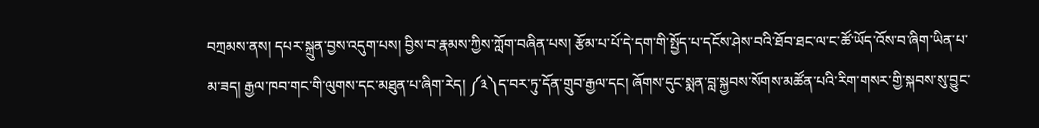བཀྲམས་ནས། དཔར་སྐྲུན་བྱས་འདུག་པས། བྱིས་བ་རྣམས་ཀྱིས་ཀློག་བཞིན་པས། རྩོམ་པ་པོ་དེ་དག་གི་སྤྱོད་པ་དངོས་ཤེས་བའི་ཐོབ་ཐང་ལ་ང་ཚོ་ཡོད་འོས་བ་ཞིག་ཡིན་པ་མ་ཟད། རྒྱལ་ཁབ་གང་གི་ལུགས་དང་མཐུན་པ་ཞིག་རེད། ༼༣༽ད་བར་ཏུ་དོན་གྲུབ་རྒྱལ་དང། ཞོགས་དུང་སྨན་བླ་སྐྱབས་སོགས་མཚོན་པའི་རིག་གསར་གྱི་སྐབས་སུ་བྱུང་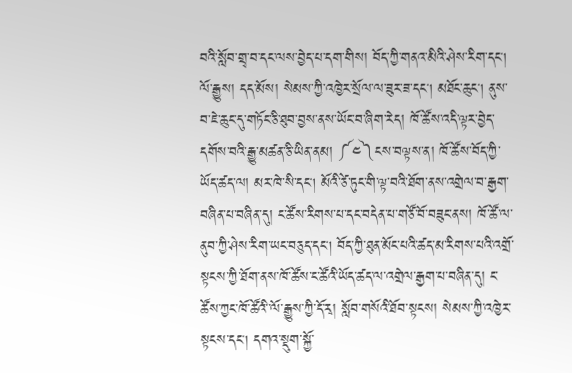བའི་སློབ་གྲྭ་བ་དང་ལས་བྱེད་པ་དག་གིས། བོད་ཀྱི་གནའ་མིའི་ཤེས་རིག་དང། ལོ་རྒྱུས། དད་མོས། སེམས་ཀྱི་འཁྱེར་སྲོལ་ལ་ཟུར་ཟ་དང། མཐོང་ཆུང། ནུས་བ་ཇེ་ཆུང་དུ་གཏོང་ཅི་ཐུབ་བྱས་ནས་ཡོང་བ་ཞིག་རེད། ཁོ་ཚོས་འདི་ལྟར་བྱེད་དགོས་བའི་རྒྱུ་མཚན་ཅི་ཡིན་ནམ། ༼༤༽ངས་བལྟས་ན། ཁོ་ཚོས་བོད་ཀྱི་ཡོད་ཚད་ལ། མར་ཁེ་སི་དང། མོའི་ཙེ་ཏུང་གི་ལྟ་བའི་ཐོག་ནས་འགྲེལ་བ་རྒྱག་བཞིན་པ་བཞིན་དུ། ང་ཚོས་རིགས་པ་དང་བདེན་པ་གཙོ་བོ་བཟུང་ནས། ཁོ་ཚོ་ལ་ནུབ་ཀྱི་ཤེས་རིག་ཡང་བཅུད་དང། བོད་ཀྱི་ཐུན་མོང་པའི་ཚད་མ་རིགས་པའི་འགྲོ་སྟངས་ཀྱི་ཐོག་ནས་ཁོ་ཚོས་ང་ཚོའི་ཡོད་ཚད་ལ་འགྲེལ་རྒྱག་པ་བཞིན་དུ། ང་ཚོས་ཀྱང་ཁོ་ཚོའི་་ལོ་རྒྱུས་ཀྱི་དོ་རྭ། སློབ་གསོའི་ཐོབ་སྟངས། སེམས་ཀྱི་འཁྱེར་སྟངས་དང། དགའ་སྡུག་སྐྱོ་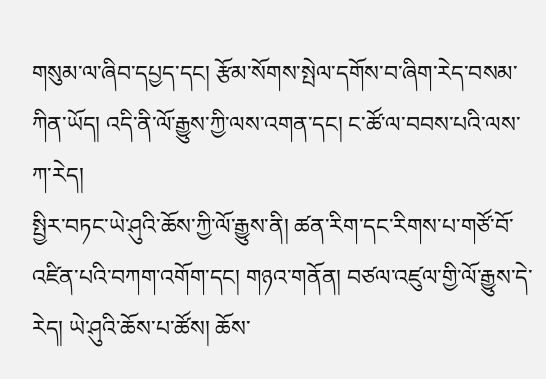གསུམ་ལ་ཞིབ་དཔྱད་དང། རྩོམ་སོགས་སྤེལ་དགོས་བ་ཞིག་རེད་བསམ་ཀིན་ཡོད། འདི་ནི་ལོ་རྒྱུས་ཀྱི་ལས་འགན་དང། ང་ཚོ་ལ་བབས་པའི་ལས་ཀ་རེད།
སྤྱིར་བཏང་ཡེ་ཤུའི་ཆོས་ཀྱི་ལོ་རྒྱུས་ནི། ཚན་རིག་དང་རིགས་པ་གཙོ་བོ་འཛིན་པའི་བཀག་འགོག་དང། གཉའ་གནོན། བཙལ་འཛུལ་གྱི་ལོ་རྒྱུས་དེ་རེད། ཡེ་ཤུའི་ཆོས་པ་ཚོས། ཆོས་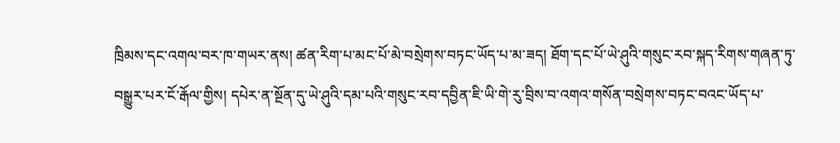ཁྲིམས་དང་འགལ་བར་ཁ་གཡར་ནས། ཚན་རིག་པ་མང་པོ་མེ་བསྲེགས་བཏང་ཡོད་པ་མ་ཟད། ཐོག་དང་པོ་ཡེ་ཤུའི་གསུང་རབ་སྐད་རིགས་གཞན་ཏུ་བསྒྱུར་པར་ངོ་རྒོལ་གྱིས། དཔེར་ན་སྔོན་དུ་ཡེ་ཤུའི་དམ་པའི་གསུང་རབ་དབྱིན་ཇི་ཡི་གེ་རུ་བྲིས་བ་འགའ་གསོན་བསྲེགས་བཏང་བའང་ཡོད་པ་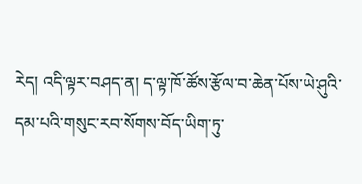རེད། འདི་ལྟར་བཤད་ན། ད་ལྟ་ཁོ་ཚོས་རྩོལ་བ་ཆེན་པོས་ཡེ་ཤུའི་དམ་པའི་གསུང་རབ་སོགས་བོད་ཡིག་ཏུ་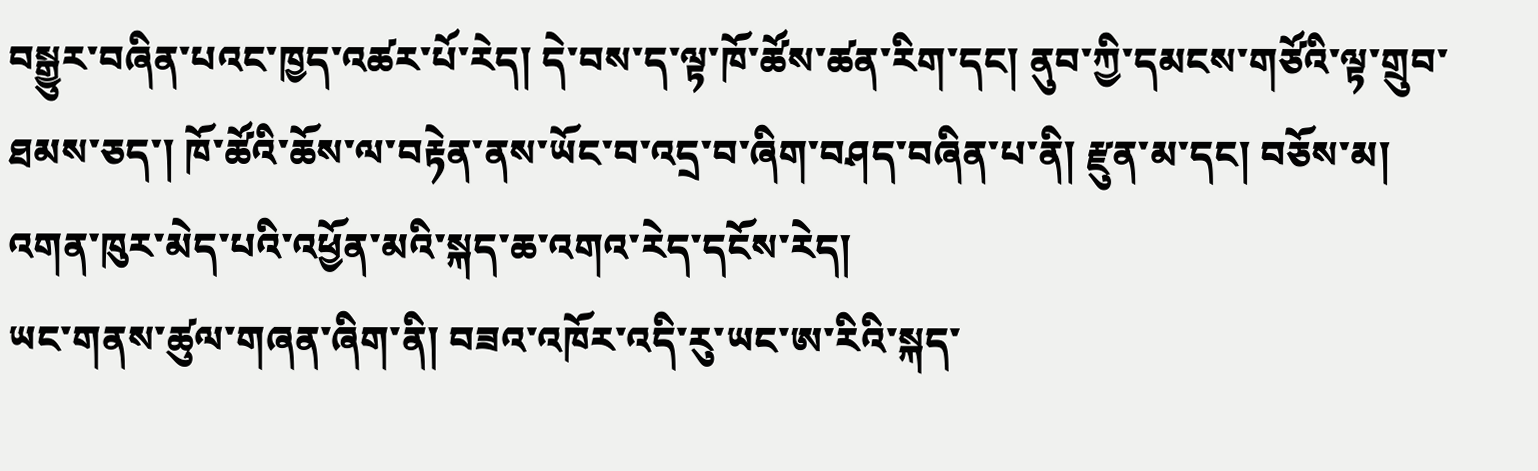བསྒྱུར་བཞིན་པའང་ཁྱད་འཚར་པོ་རེད། དེ་བས་ད་ལྟ་ཁོ་ཚོས་ཚན་རིག་དང། ནུབ་ཀྱི་དམངས་གཙོའི་ལྟ་གྲུབ་ཐམས་ཅད་། ཁོ་ཚོའི་ཆོས་ལ་བརྟེན་ནས་ཡོང་བ་འདྲ་བ་ཞིག་བཤད་བཞིན་པ་ནི། རྫུན་མ་དང། བཅོས་མ། འགན་ཁུར་མེད་པའི་འཕྱོན་མའི་སྐད་ཆ་འགའ་རེད་དངོས་རེད།
ཡང་གནས་ཚུལ་གཞན་ཞིག་ནི། བཟའ་འཁོར་འདི་རུ་ཡང་ཨ་རིའི་སྐད་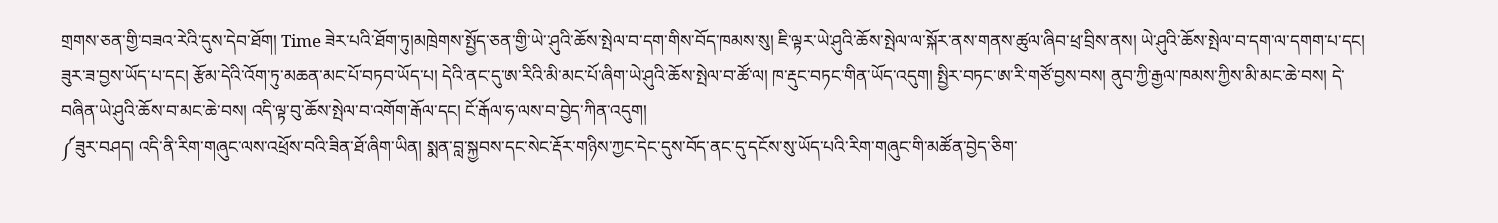གྲགས་ཅན་གྱི་བཟའ་རེའི་དུས་དེབ་ཐོག། Time ཟེར་པའི་ཐོག་ཏུ།མཁྲེགས་སྤྱོད་ཅན་གྱི་ཡེ་་ཤུའི་ཆོས་སྤེལ་བ་དག་གིས་བོད་ཁམས་སུ། ཇི་ལྟར་ཡེ་ཤུའི་ཆོས་སྤེལ་ལ་སྐོར་ནས་གནས་ཚུལ་ཞིབ་ཕྲ་བྲིས་ནས། ཡེ་ཤུའི་ཆོས་སྤེལ་བ་དག་ལ་དགག་པ་དང། ཟུར་ཟ་བྱས་ཡོད་པ་དང། རྩོམ་དེའི་འོག་ཏུ་མཆན་མང་པོ་བཏབ་ཡོད་པ། དེའི་ནང་དུ་ཨ་རིའི་མི་མང་པོ་ཞིག་ཡེ་ཤུའི་ཆོས་སྤེལ་བ་ཚོ་ལ། ཁ་རྡུང་བཏང་གིན་ཡོད་འདུག། སྤྱིར་བཏང་ཨ་རི་གཙོ་བྱས་བས། ནུབ་ཀྱི་རྒྱལ་ཁམས་ཀྱིས་མི་མང་ཆེ་བས། དེ་བཞིན་ཡེ་ཤུའི་ཆོས་བ་མང་ཆེ་བས། འདི་ལྟ་བུ་ཆོས་སྤེལ་བ་འགོག་རྒོལ་དང། ངོ་རྒོལ་ཧ་ལས་བ་བྱེད་ཀིན་འདུག།
༼ཟུར་བཤད། འདི་ནི་རིག་གཞུང་ལས་འཕྲོས་བའི་ཟིན་ཐོ་ཞིག་ཡིན། སྨན་བླ་སྐྱབས་དང་སེང་རྡོར་གཉིས་ཀྱང་དེང་དུས་བོད་ནང་དུ་དངོས་སུ་ཡོད་པའི་རིག་གཞུང་གི་མཚོན་བྱེད་ཅིག་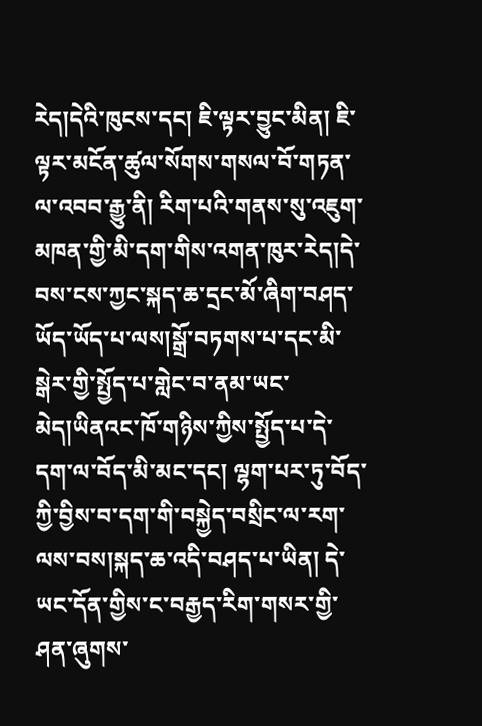རེད།དེའི་ཁུངས་དང། ཇི་ལྟར་བྱུང་མིན། ཇི་ལྟར་མངོན་ཚུལ་སོགས་གསལ་བོ་གཏན་ལ་འབབ་རྒྱུ་ནི། རིག་པའི་གནས་སུ་འཇུག་མཁན་གྱི་མི་དག་གིས་འགན་ཁུར་རེད།དེ་བས་ངས་ཀྱང་སྐད་ཆ་དྲང་མོ་ཞིག་བཤད་ཡོད་ཡོད་པ་ལས།སྒྲོ་བཏགས་པ་དང་མི་སྒེར་གྱི་སྤྱོད་པ་གླེང་བ་ནམ་ཡང་མེད།ཡིནའང་ཁོ་གཉིས་ཀྱིས་སྤྱོད་པ་དེ་དག་ལ་བོད་མི་མང་དང། ལྷག་པར་ཏུ་བོད་ཀྱི་བྱིས་བ་དག་གི་བསྐྱེད་བསྲིང་ལ་རག་ལས་བས།སྐད་ཆ་འདི་བཤད་པ་ཡིན། དེ་ཡང་དོན་གྱིས་ང་བརྒྱད་རིག་གསར་གྱི་ཤན་ཞུགས་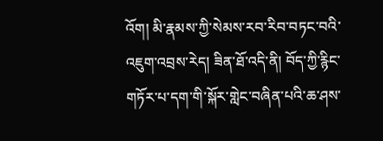འོག། མི་རྣམས་ཀྱི་སེམས་རབ་རིབ་བཏང་བའི་འཇུག་འབྲས་རེད། ཟིན་ཐོ་འདི་ནི། བོད་ཀྱི་རྙིང་གཏོར་པ་དག་གི་སྐོར་གླེང་བཞིན་པའི་ཆ་ཤས་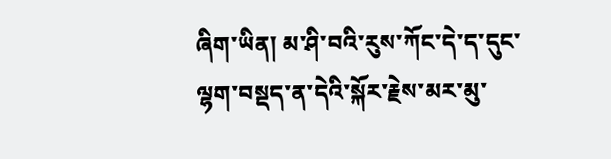ཞིག་ཡིན། མ་ཤི་བའི་རུས་ཀོང་དེ་ད་དུང་ལྷག་བསྡད་ན་དེའི་སྐོར་རྗེས་མར་མུ་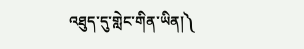འཐུད་དུ་གླེང་གིན་ཡིན།༽